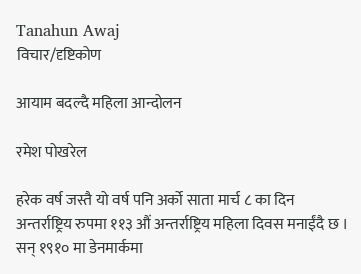Tanahun Awaj
विचार/दृष्टिकोण

आयाम बदल्दै महिला आन्दोलन

रमेश पोखरेल

हरेक वर्ष जस्तै यो वर्ष पनि अर्को साता मार्च ८ का दिन अन्तर्राष्ट्रिय रुपमा ११३ औं अन्तर्राष्ट्रिय महिला दिवस मनाईंदै छ । सन् १९१० मा डेनमार्कमा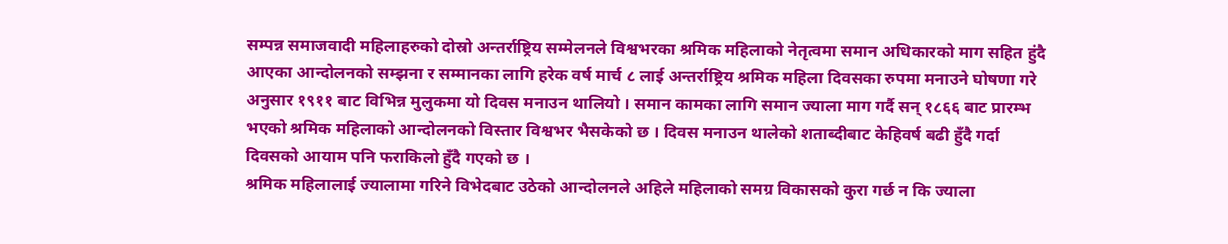सम्पन्न समाजवादी महिलाहरुको दोस्रो अन्तर्राष्ट्रिय सम्मेलनले विश्वभरका श्रमिक महिलाको नेतृत्वमा समान अधिकारको माग सहित हुंदै आएका आन्दोलनको सम्झना र सम्मानका लागि हरेक वर्ष मार्च ८ लाई अन्तर्राष्ट्रिय श्रमिक महिला दिवसका रुपमा मनाउने घोषणा गरे अनुसार १९११ बाट विभिन्न मुलुकमा यो दिवस मनाउन थालियो । समान कामका लागि समान ज्याला माग गर्दै सन् १८६६ बाट प्रारम्भ भएको श्रमिक महिलाको आन्दोलनको विस्तार विश्वभर भैसकेको छ । दिवस मनाउन थालेको शताब्दीबाट केहिवर्ष बढी हुँदै गर्दा दिवसको आयाम पनि फराकिलो हुँदै गएको छ ।
श्रमिक महिलालाई ज्यालामा गरिने विभेदबाट उठेको आन्दोलनले अहिले महिलाको समग्र विकासको कुरा गर्छ न कि ज्याला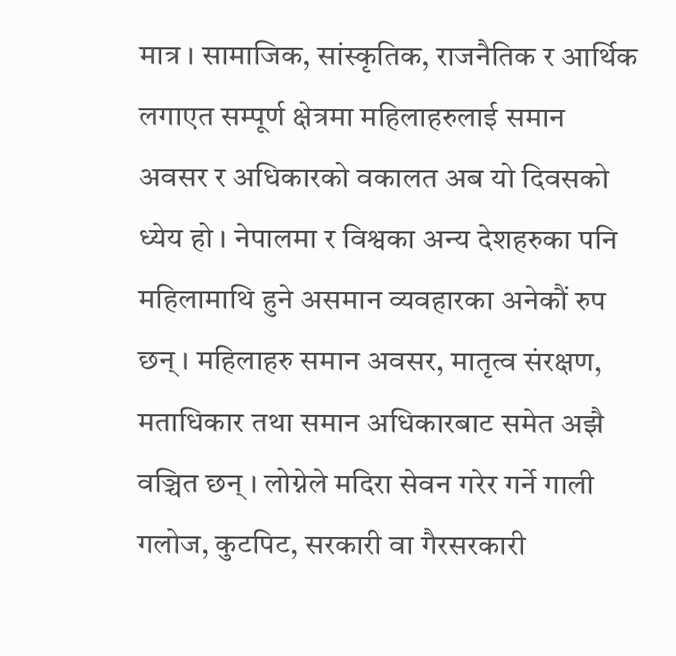मात्र । सामाजिक, सांस्कृतिक, राजनैतिक र आर्थिक लगाएत सम्पूर्ण क्षेत्रमा महिलाहरुलाई समान अवसर र अधिकारको वकालत अब यो दिवसको ध्येय हो । नेपालमा र विश्वका अन्य देशहरुका पनि महिलामाथि हुने असमान व्यवहारका अनेकौं रुप छन् । महिलाहरु समान अवसर, मातृत्व संरक्षण, मताधिकार तथा समान अधिकारबाट समेत अझै वञ्चित छन् । लोग्नेले मदिरा सेवन गरेर गर्ने गाली गलोज, कुटपिट, सरकारी वा गैरसरकारी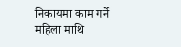निकायमा काम गर्ने महिला माथि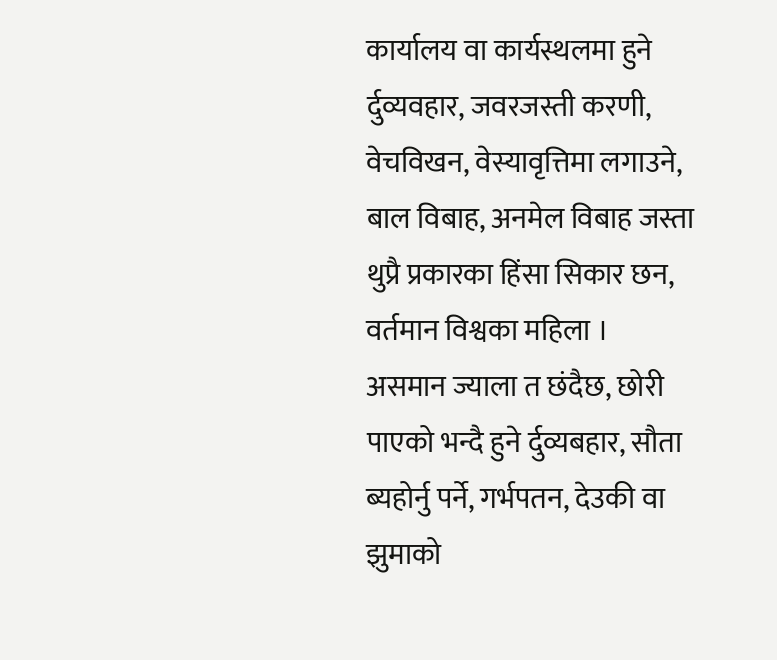कार्यालय वा कार्यस्थलमा हुने र्दुव्यवहार, जवरजस्ती करणी, वेचविखन, वेस्यावृत्तिमा लगाउने, बाल विबाह, अनमेल विबाह जस्ता थुप्रै प्रकारका हिंसा सिकार छन, वर्तमान विश्वका महिला ।
असमान ज्याला त छंदैछ, छोरी पाएको भन्दै हुने र्दुव्यबहार, सौता ब्यहोर्नु पर्ने, गर्भपतन, देउकी वा झुमाको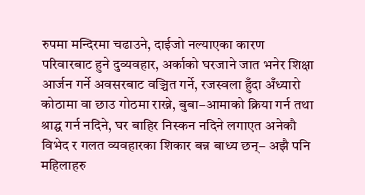रुपमा मन्दिरमा चढाउने, दाईजो नल्याएका कारण परिवारबाट हुने दुव्यवहार, अर्काको घरजाने जात भनेर शिक्षा आर्जन गर्ने अवसरबाट वञ्चित गर्ने, रजस्वला हुँदा अँध्यारो कोठामा वा छाउ गोठमा राख्ने, बुबा–आमाको क्रिया गर्न तथा श्राद्घ गर्न नदिने, घर बाहिर निस्कन नदिने लगाएत अनेकौ विभेद र गलत व्यवहारका शिकार बन्न बाध्य छन्– अझै पनि महिलाहरु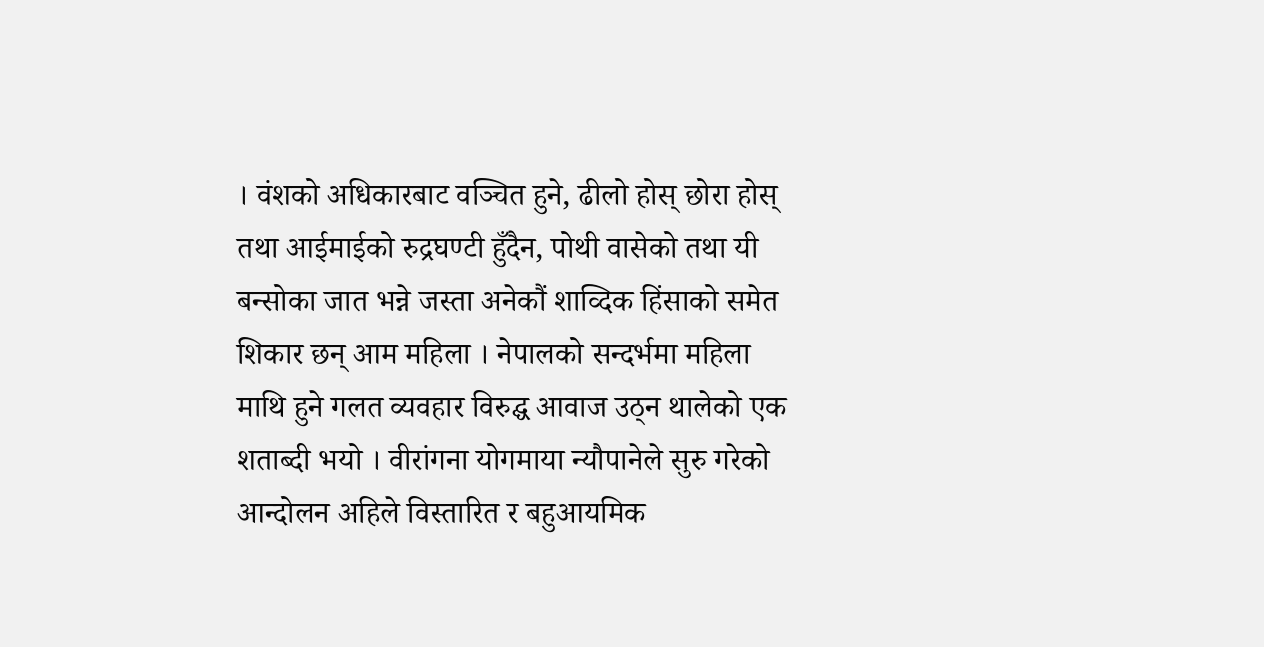। वंशको अधिकारबाट वञ्चित हुने, ढीलो होस् छोरा होस् तथा आईमाईको रुद्रघण्टी हुँदैन, पोथी वासेको तथा यी बन्सोका जात भन्ने जस्ता अनेकौं शाव्दिक हिंसाको समेत शिकार छन् आम महिला । नेपालको सन्दर्भमा महिला माथि हुने गलत व्यवहार विरुद्घ आवाज उठ्न थालेको एक शताब्दी भयो । वीरांगना योगमाया न्यौपानेले सुरु गरेको आन्दोलन अहिले विस्तारित र बहुआयमिक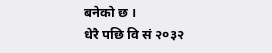बनेको छ ।
धेरै पछि वि सं २०३२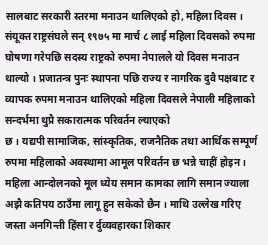सालबाट सरकारी स्तरमा मनाउन थालिएको हो, महिला दिवस । संयूक्त राष्ट्रसंघले सन् १९७५ मा मार्च ८ लाई महिला दिवसको रुपमा घोषणा गरेपछि सदस्य राष्ट्रको रुपमा नेपालले यो दिवस मनाउन थाल्यो । प्रजातन्त्र पुनः स्थापना पछि राज्य र नागरिक दुवै पक्षबाट र व्यापक रुपमा मनाउन थालिएको महिला दिवसले नेपाली महिलाको सन्दर्भमा थुप्रै सकारात्मक परिवर्तन ल्याएको
छ । यद्यपी सामाजिक, सांस्कृतिक, राजनैतिक तथा आर्थिक सम्पूर्ण रुपमा महिलाको अवस्थामा आमूल परिवर्तन छ भन्ने चाहीं होइन ।
महिला आन्दोलनको मूल ध्येय समान कामका लागि समान ज्याला अझै कतिपय ठाउँमा लागू हुन सकेको छैन । माथि उल्लेख गरिए जस्ता अनगिन्ती हिंसा र र्दुव्यवहारका शिकार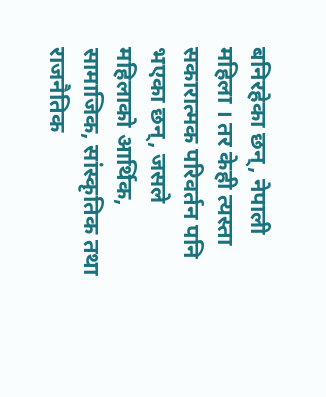बनिरहेका छन्, नेपाली महिला । तर केही त्यस्ता सकारात्मक परिवर्तन पनि भएका छन्, जसले महिलाको आर्थिक, सामाजिक, सांस्कृतिक तथा राजनैतिक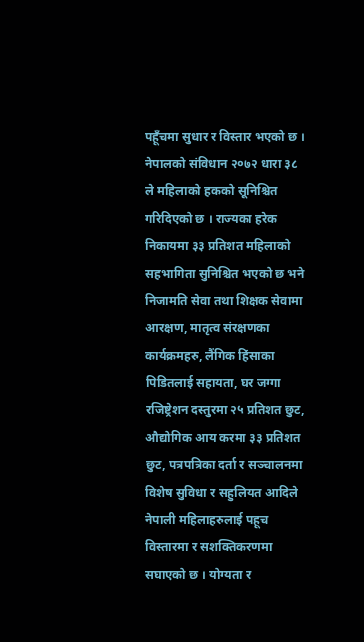पहूँचमा सुधार र विस्तार भएको छ । नेपालको संविधान २०७२ धारा ३८ ले महिलाको हकको सूनिश्चित गरिदिएको छ । राज्यका हरेक निकायमा ३३ प्रतिशत महिलाको सहभागिता सुनिश्चित भएको छ भने निजामति सेवा तथा शिक्षक सेवामा आरक्षण, मातृत्व संरक्षणका कार्यक्रमहरु, लैंगिक हिंसाका पिडितलाई सहायता, घर जग्गा रजिष्ट्रेशन दस्तुरमा २५ प्रतिशत छुट, औद्योगिक आय करमा ३३ प्रतिशत छुट, पत्रपत्रिका दर्ता र सञ्चालनमा विशेष सुविधा र सहुलियत आदिले नेपाली महिलाहरुलाई पहूच विस्तारमा र सशक्तिकरणमा सघाएको छ । योग्यता र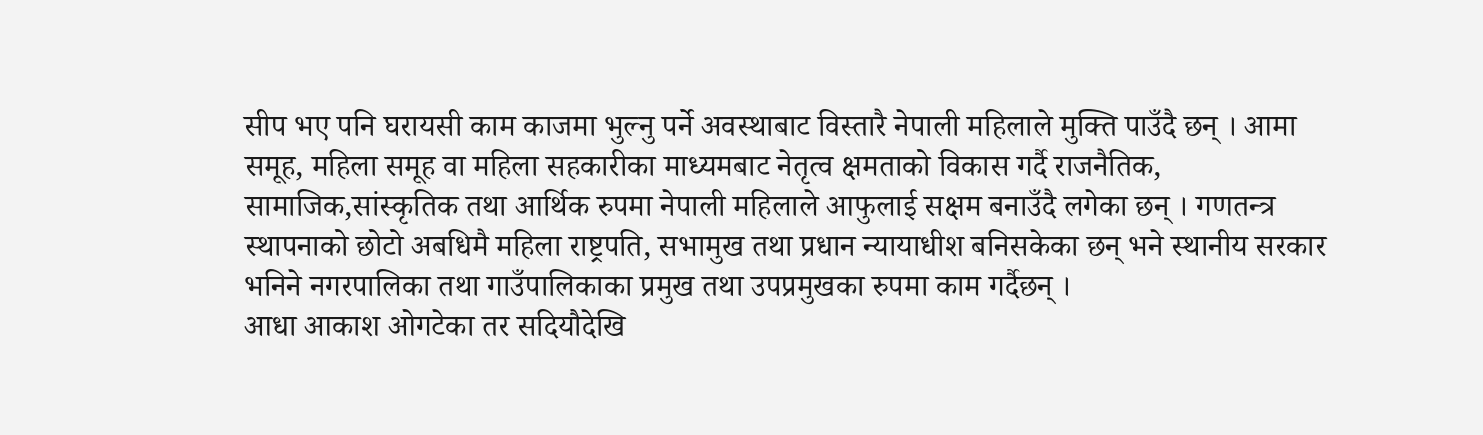सीप भए पनि घरायसी काम काजमा भुल्नु पर्ने अवस्थाबाट विस्तारै नेपाली महिलाले मुक्ति पाउँदै छन् । आमा समूह, महिला समूह वा महिला सहकारीका माध्यमबाट नेतृत्व क्षमताको विकास गर्दै राजनैतिक, सामाजिक,सांस्कृतिक तथा आर्थिक रुपमा नेपाली महिलाले आफुलाई सक्षम बनाउँदै लगेका छन् । गणतन्त्र स्थापनाको छोटो अबधिमै महिला राष्ट्रपति, सभामुख तथा प्रधान न्यायाधीश बनिसकेका छन् भने स्थानीय सरकार भनिने नगरपालिका तथा गाउँपालिकाका प्रमुख तथा उपप्रमुखका रुपमा काम गर्दैछन् ।
आधा आकाश ओगटेका तर सदियौदेखि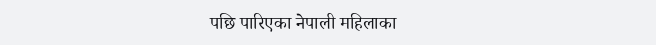पछि पारिएका नेपाली महिलाका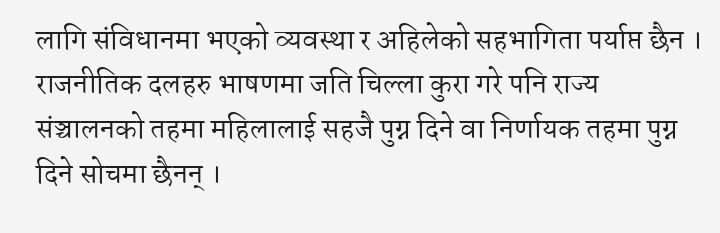लागि संविधानमा भएको व्यवस्था र अहिलेको सहभागिता पर्याप्त छैन । राजनीतिक दलहरु भाषणमा जति चिल्ला कुरा गरे पनि राज्य संञ्चालनको तहमा महिलालाई सहजै पुग्न दिने वा निर्णायक तहमा पुग्न दिने सोचमा छैनन् ।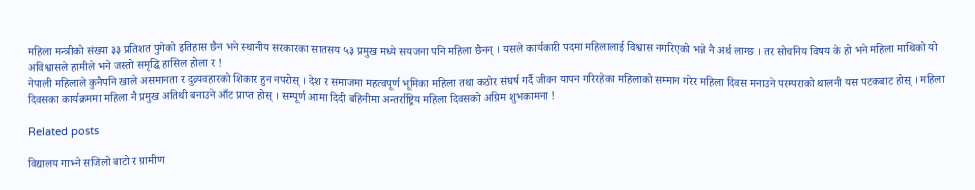महिला मन्त्रीको संख्या ३३ प्रतिशत पुगेको इतिहास छैन भने स्थानीय सरकारका सातसय ५३ प्रमुख मध्ये सयजना पनि महिला छैनन् । यसले कार्यकारी पदमा महिलालाई विश्वास नगरिएको भन्ने नै अर्थ लाग्छ । तर सोचनिय विषय के हो भने महिला माथिको यो अविश्वासले हामीले भने जस्तो समृद्घि हासिल होला र !
नेपाली महिलाले कुनैपनि खाले असमानता र दुव्र्यवहारको शिकार हुन नपरोस् । देश र समाजमा महत्वपूर्ण भूमिका महिला तथा कठोर संघर्ष गर्दै जीवन यापन गरिरहेका महिलाको सम्मान गरेर महिला दिवस मनाउने परम्पराको थालनी यस पटकबाट होस् । महिला दिवसका कार्यक्रममा महिला नै प्रमुख अतिथी बनाउने आँट प्राप्त होस् । सम्पूर्ण आमा दिदी बहिनीमा अन्तर्राष्ट्रिय महिला दिवसको अग्रिम शुभकामना !

Related posts

विद्यालय गाभ्ने सजिलो बाटो र ग्रामीण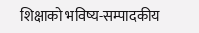शिक्षाको भविष्य-सम्पादकीय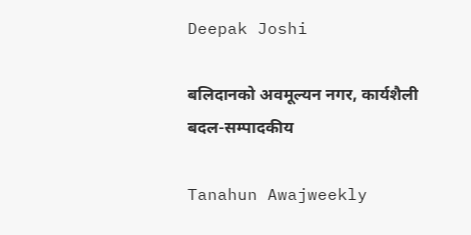Deepak Joshi

बलिदानको अवमूल्यन नगर, कार्यशैली बदल-सम्पादकीय

Tanahun Awajweekly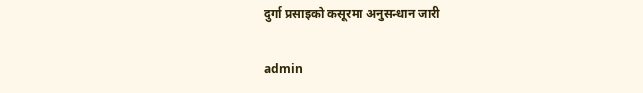दुर्गा प्रसाइको कसूरमा अनुसन्धान जारी

admin